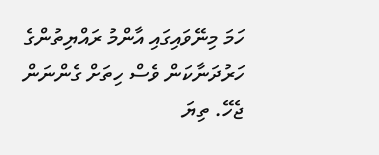ހަމަ މިނޭވައިގައި އާންމު ރައްޔިތުންގެ ހަރުދަނާކަން ވެސް ހިތަށް ގެންނަން ޖެހޭ. ތިޔަ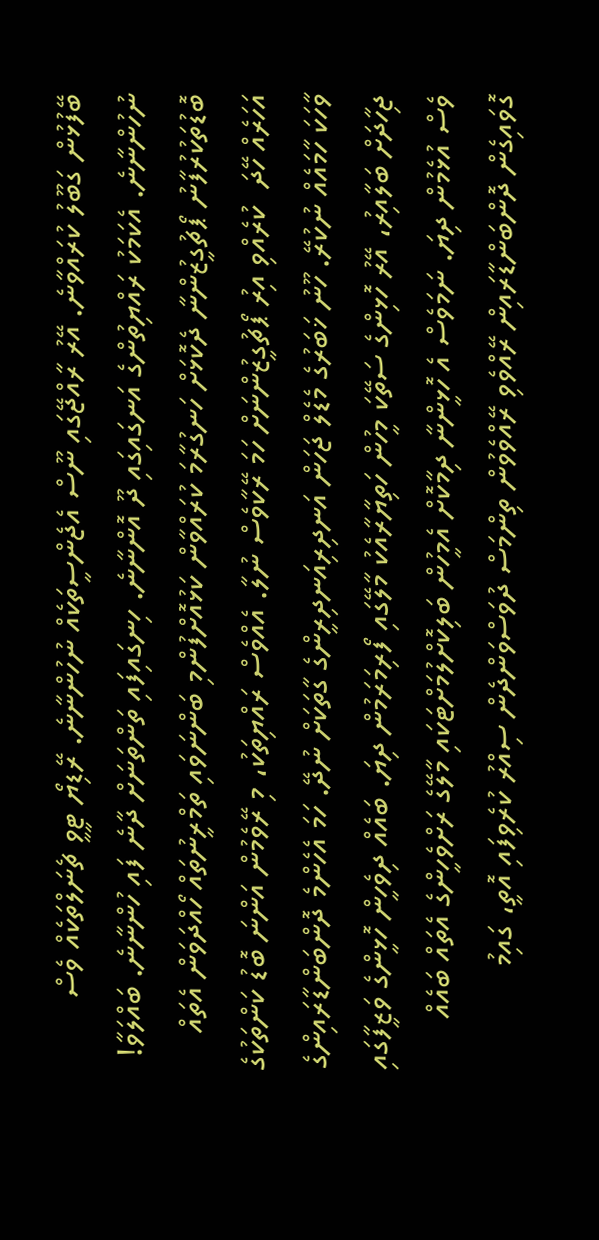ބޭފުޅުން ގަބޫލު ކުރައްވާނެ. އޭރު ރާއްޖޭގައި ނޫސް އެޖެންސީތަކެއް ނުހުންނާނެ. ރޭޑިޔޯ ޓީވީ ޗެނަލްތަކެއް ވެސް ނުހުންނާނެ. އެކަމަކު ރައްޔިތުންގެ އަނގައިގައި ދޫ އޮންނާނެ. ހިނގައިފައި ތަންތަނަށް ދާނެ ފައި ހުންނާނެ. ބައްލަވާ! ބޮޑުތަކުރުފާނު ޕޯޗުގީޒުންނާ ދެކޮޅަށް ހަނގުރާމަ ކުރައްވާން ކަޅުއޮށްފުންމި ބަންނަވައި ތަމްރީނުތައް ހޯއްދަވަން އެތައް އަހަރެއް ހޭދަ  ކުރެއްވި އިރު ޕޯޗުގީޒުންނަށް ހަމަ ރޭކާވެސް ނުލާ. އެއްވެސް ރައްޔިތަކު، މި ރޭވެމުން އަންނަ ބޮޑު ކަންތަކުގެ ވާހަކަ ހާމައެއް ނުކުރޭ. ހޫނު ޚަބަރުގެ މެޑެލް ޖަހަން އަނދިރިއަނދިރީންގެ ގާތަކަށް ނުދޭ. ހަމަ އެހެންމެ ދޮންބަންޑާރައިންގެ ޖިހާދަށް ބަލާއިރު، އޭރު ހޮޅިންގެ ސަތޭކަ މީހުން ހަތިޔާރާއެކު މާލޭގައި ފޯރިމަރަމުން ދިޔަ. ބައެއް ދިވެހީން ހޮޅީންގެ ވަޒީފާގައި ވެސް އުޅެމުން ދިޔަ. ނަމަވެސް އެ ހޮޅީންނާ ދިމާކޮށް އެމީހުން ބަލިކޮށްލުމަށްޓަކައި މާލޭގެ ރަށްވެހީންގެ އެތައް ބައެއް ގޮވައިގެން ދޮންބަންޑާރައިން ރޭއްވެވި ރޭއްވެވުން ތިންމަސް ދުވަސްވަންދެން ސިއްރު ކުރެވިފައި އޮތީ، ގައިމު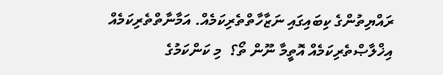ރައްޔިތުންގެ ކިބައިގައި ނަޒާހާތްތެރިކަމެއް. އަމާނާތްތެރިކަމެއް އިޚްލާޞްތެރިކަމެއް އޮތީމާ ނޫން ތޯ؟  މި ކަންކަމުގެ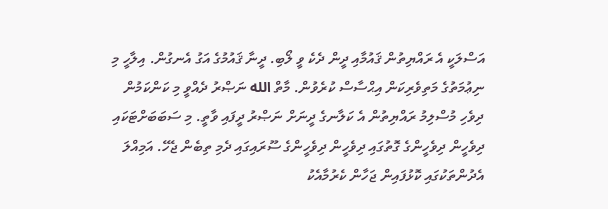އަސްލަކީ އެ ރައްޔިތުން ޤައުމާއި ދީން ދެކެ ވީ ލޯބި. ދީނާ ޤައުމުގެ އަގު އެނގުން. އިލާހީ މި ނިޢުމަތުގެ މަތިވެރިކަން އިޙްސާސް ކުރެވުން. މާތް الله ނަޞްރު ދެއްވީ މި ކަންކަމުން ދިވެހި މުސްލިމު ރައްޔިތުން އެ ކަލާނގެ ދީނަށް ނަޞްރު ދީފައި ވާތީ. މި ސަބަބަށްޓަކައި ދިވެހީން ދިވެހީންގެ ގޮތުގައި ދިވެހީން ދިވެހީންގެ ސޫރައިގައި ދެމި ތިބެން ޖެހޭ. އަމިއްލަ އެދުންތަކުގައި ކޮޅުފައިން ޖަހާން ކެރުމާއެކު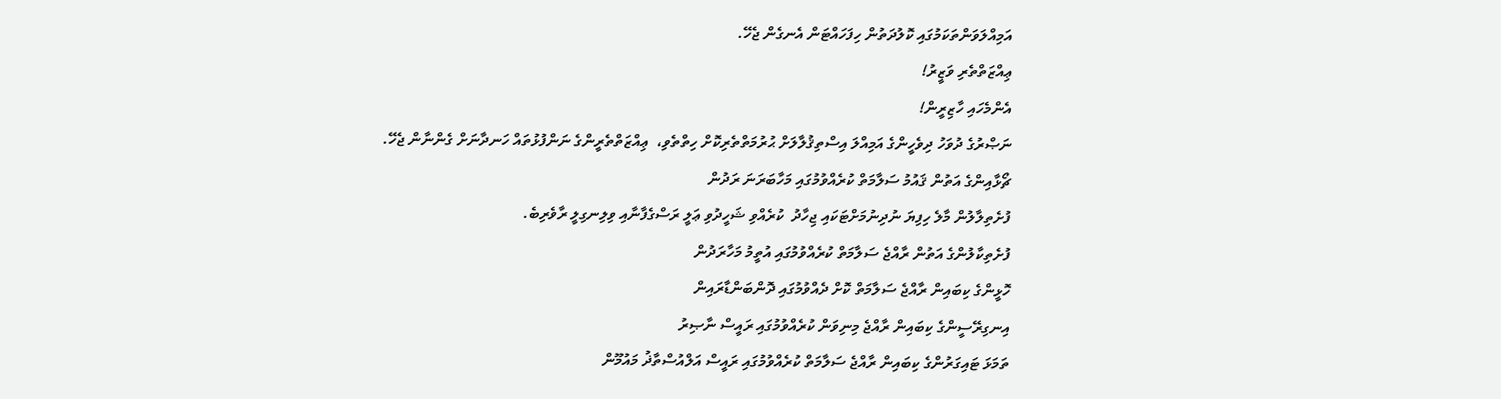އަމިއްލަވަންތަކަމުގައި ކޮލުދަތުން ހިފަހައްޓަން އެނގެން ޖެހޭ.
ޢިއްޒަތްތެރި ވަޒީރު!
އެންމެހައި ހާޒިރީން!
ނަޞްރުގެ ދުވަހު ދިވެހީންގެ އަމިއްލަ އިސްތިޤުލާލަށް ޙުރުމަތްތެރިކޮށް ހިތްތެވި،  ޢިއްޒަތްތެރީންގެ ނަންފުޅުތައް ހަނދާނަށް ގެންނާން ޖެހޭ.
ޗޯޅާއިންގެ އަތުން ޤައުމު ސަލާމަތް ކުރެއްވުމުގައި މަހާބަރަނަ ރަދުން
ފުށެތިލާލުން މާލެ ހިފިޔަ ނުދިނުމަށްޓަކައި ޖިހާދު  ކުރެއްވި ޝަހީދުވި ޢަލީ ރަސްގެފާނާއި ވިލިނގިލީ ރާވެރިބެ.
ފުށެތިކާލުންގެ އަތުން ރާއްޖެ ސަލާމަތް ކުރެއްވުމުގައި އުތީމު މަހާރަދުން
ހޮޅީންގެ ކިބައިން ރާއްޖެ ސަލާމަތް ކޮށް ދެއްވުމުގައި ދޮންބަންޑާރައިން
އިނގިރޭސީންގެ ކިބައިން ރާއްޖެ މިނިވަން ކުރެއްވުމުގައި ރައީސް ނާޞިރު
ތަމަޅަ ޓައިގަރުންގެ ކިބައިން ރާއްޖެ ސަލާމަތް ކުރެއްވުމުގައި ރައީސް އަލްއުސްތާޛު މައުމޫން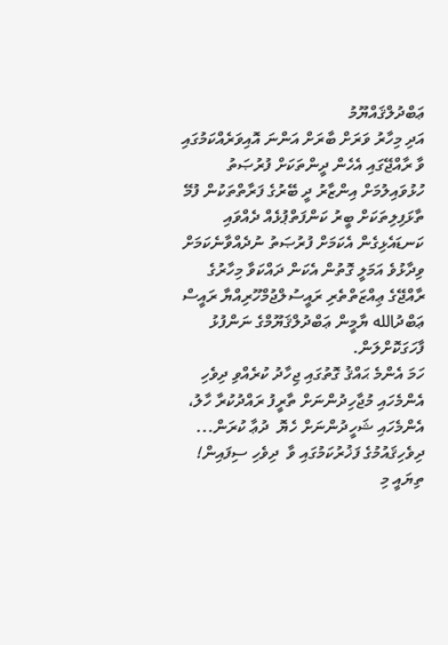ޢަބްދުލްޤައްޔޫމު
އަދި މިހާރު ވަރަށް ބާރަށް އަންނަ އޮއިވަރެއްކަމުގައި ވާ ރާއްޖޭގައި އެހެން ދީންތަކަށް ފުރުޞަތު ހުޅުވައިލުމަށް އިންޒާރު ދީ ބޭރުގެ ފަރާތްތަކުން ފުމޭ ތާޅަފިލިތަކަށް ބީރު ކަންފަތްޕުޅެއް ދެއްވައި ކަނޑައެޅިގެން އެކަމަށް ފުރުޞަތު ނުދެއްވާނެކަމަށް ވިދާޅުވެ އަމަލީ ގޮތުން އެކަން ދައްކަވާ މިހާރުގެ ރާއްޖޭގެ ޢިއްޒަތްތެރި ރައީސުލްޖުމްހޫރިއްޔާ ރައީސް ޢަބްދުالله ޔާމީން ޢަބްދުލްޤަޔޫމްގެ ނަންފުޅު ފާހަގަކޮށްލަން.
ހަމަ އެންމެ ޙައްޤު ގޮތުގައި ޖިހާދު ކުރެއްވި ދިވެހި އެންމެހައި މުޖާހިދުންނަށް ތާރީފު ރައްދުކުރާ ހާލު، އެންމެހައި ޝަހީދުންނަށް ހެޔޮ  ދުޢާ ކުރަން...
ދިވެހިޤައުމުގެ ފަޚުރުކަމުގައި ވާ  ދިވެހި ސިފައިން!
ތިޔައީ މި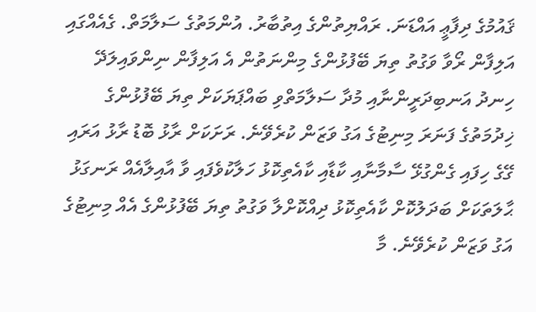ޤައުމުގެ ދިފާޢީ އައްޑަނަ. ރައްޔިތުންގެ އިތުބާރު. އުންމަތުގެ ސަލާމަތް. ގެއެއްގައި އަލިފާން ރޯވާ ވަގުތު ތިޔަ ބޭފުޅުންގެ މިންނަތުން އެ އަލިފާން ނިންވައިލަދޭ ހިނދު އަނބިދަރީންނާއި މުދާ ސަލާމަތްވި ބައްޕަޔަކަށް ތިޔަ ބޭފުޅުންގެ ޚިދުމަތުގެ ފަނަރަ މިނިޓުގެ އަގު ވަޒަން ކުރެވޭނެ. ރަށަކަށް ރާޅު ބޮޑު ރާޅު އަރައި ގޭގެ ހިފައި ގެންގުޅޭ ސާމާނާއި ކާޑާއި ކާއެތިކޮޅު ހަލާކުވެފައި ވާ އާއިލާއެއް ރަނގަޅު ޙާލަތަކަށް ބަދަލުކޮށް ކާއެތިކޮޅު ދިއްކޮށްލާ ވަގުތު ތިޔަ ބޭފުޅުންގެ އެއް މިނިޓުގެ އަގު ވަޒަން ކުރެވޭނެ. މާ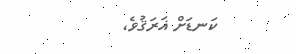ކަނޑަށް ޣަރަޤުވެ،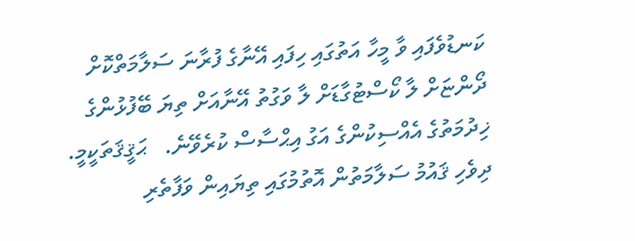ކަނޑުވެފައި ވާ މީހާ އަތުގައި ހިފައި އޭނާގެ ފުރާނަ ސަލާމަތްކޮށް ދޯންޏަށް ލާ ކޯސްޓުގާޑަށް ލާ ވަގުތު އޭނާއަށް ތިޔަ ބޭފުޅުންގެ ޚިދުމަތުގެ އެއްސިކުންގެ އަގު އިޙްސާސް ކުރެވޭނެ.   ޙަޤީޤަތަކީމީ. ދިވެހި ޤައުމު ސަލާމަތުން އޮތުމުގައި ތިޔައިން ވަފާތެރި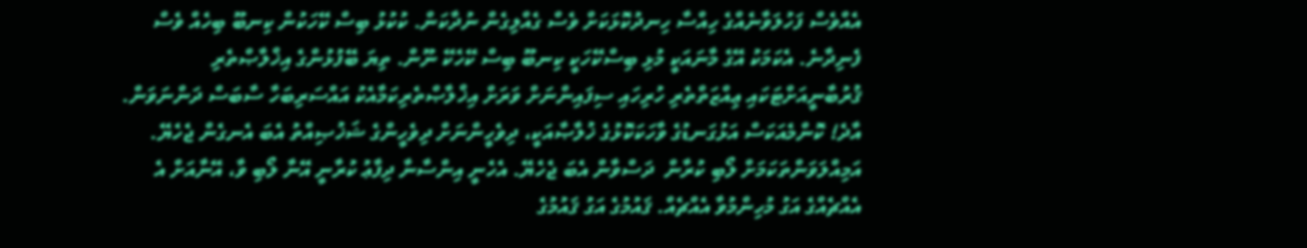އެއްވެސް ފަހުލަވާނެއްގެ ހިއްސާ ހިނދުކޮޅަކަށް ވެސް ގެއްލިގެން ނުދާކަން. ކުކުޅު ބިސް ކޭހަކުން ކިނބޫ ބިހެއް ވެސް ފެނިދާނެ. އެކަމަކު އޭގެ މާނައަކީ މުޅި ބިސްކޭހަކީ ކިނބޫ ބިސް ކޭހެކޭ ނޫން. ތިޔަ ބޭފުޅުންގެ އިޚްލާޞްތެރި ޤުރުބާނީއަށްޓަކައި ޢިއްޒަތްތެރި ހުރިހައި ސިފައިންނަށް ވަރަށް އިޚްލާޞްތެރިކަމާއެކު އައްސަރިބަހާ ސާބަސް ދަންނަވަން.
އާދެ! ކޮންމެއަކަސް އަޅުގަނޑުގެ ވާހަކަކޮޅުގެ ޚުލާޞާއަކީ، ދިވެހީންނަށް ދިވެހީންގެ ޝަޚުޞިއްތު އެބަ އެނގެން ޖެހެޔޭ. އަމިއްލަވަންތަކަމަށް ލޯބި ކުރާން  ދަސްވާން އެބަ ޖެހެޔޭ. އެހެނީ އިންސާނާ ދިފާޢު ކުރާނީ އޭނާ ލޯބި ވާ، އޭނާއަށް އެ އެއްޗެއްގެ އަގު މުހިންމުވާ އެއްޗެއް. ޤައުމުގެ އަގު ޤައުމުގެ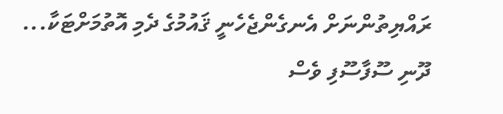ރައްޔިތުންނަށް އެނގެންޖެހެނީ ޤައުމުގެ ދެމި އޮތުމަށްޓަކާ... ދޫނި ސޫފާސޫފި ވެސް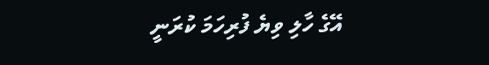އޭގެ ހާލި ވިޔެ ފުރިހަމަ ކުރަނީ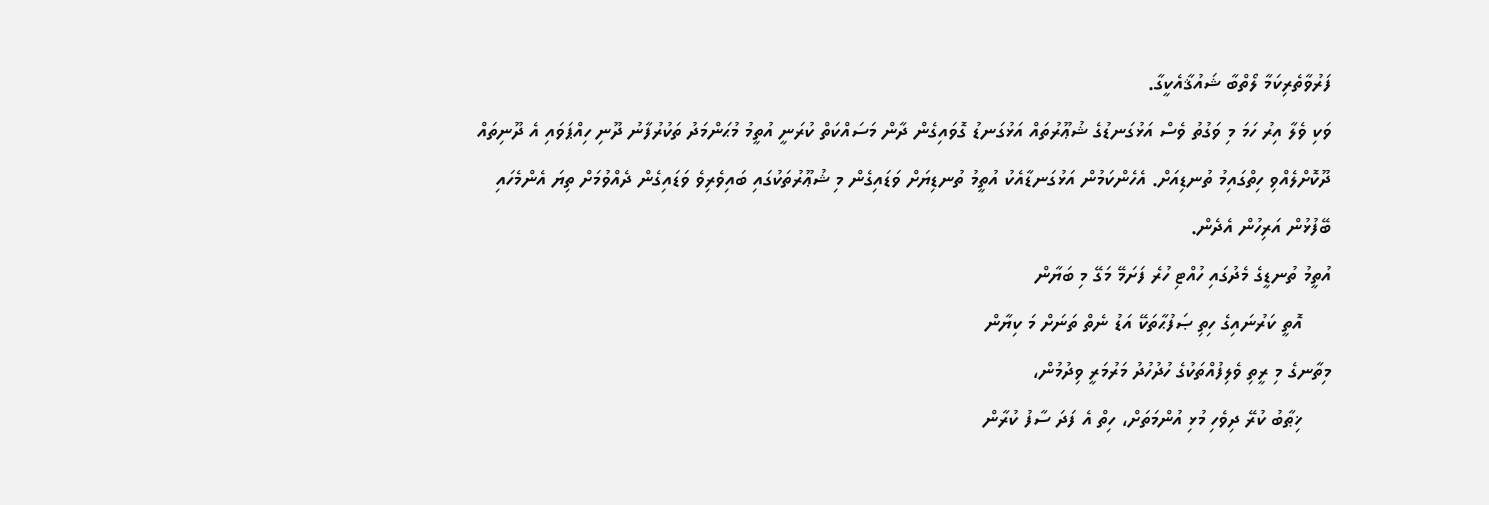ފަރުވާތެރިކަމާ ލޯތްބާ ޝައުޤާއެކީގާ.
ވަކި ވެލާ އިރު ހަމަ މި ވަގުތު ވެސް އަޅުގަނޑުގެ ޝުޢޫރުތައް އަޅުގަނޑު ގޮވައިގެން ދާން މަސައްކަތް ކުރަނީ އުތީމު މުޙަންމަދު ތަކުރުފާނު ދޫނި ހިއްޕަވައި އެ ދޫނިތައް ދޫކޮށްލެއްވި ހިތްގައިމު ތުނޑިއަށް. އެހެންކަމުން އަޅުގަނޑާއެކު އުތީމު ތުނޑިޔަށް ވަޑައިގެން މި ޝުޢޫރުތަކުގައި ބައިވެރިވެ ވަޑައިގެން ދެއްވުމަށް ތިޔަ އެންމެހައި ބޭފުޅުން އަރިހުން އެދެން.
އުތީމު ތުނޑީގެ މެދުގައި ހުއްޓި ހުރެ ފަށަމޭ މަގޭ މި ބަޔާން
     އޮތީ ކަރުނައިގެ ހިތި ޞަފުޙާތަކޭ އަޑު ނެތް ތަނަށް މަ ކިޔާން
މިތާނގެ މި ރީތި ވެލިފުއްތަކުގެ ހުދުހުދު މަރުމަރީ ވިދުމުން،
     ޚިޠާބު ކުރޭ ދިވެހި މުޅި އުންމަތަށް، ހިތް އެ ފަދަ ސާފު ކުރާން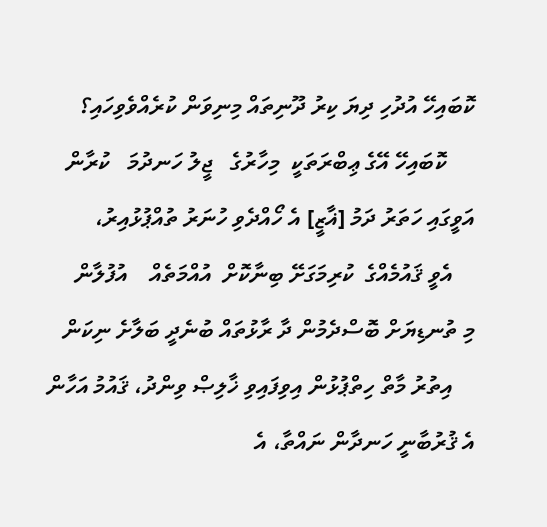ކޮބައިހޭ އުދުހި ދިޔަ ކިރު ދޫނިތައް މިނިވަން ކުރެއްވެވިހައި؟
     ކޮބައިހޭ އޭގެ ޢިބްރަތަކީ  މިހާރުގެ   ޖީލު ހަނދުމަ   ކުރާން
އަވީގައި ހަތަރު ދަމު [ޣާޒީ] އެ ހޯއްދެވި ހުނަރު ތުއްޕުޅުއިރު،
    އެވީ ޤައުމެއްގެ  ކުރިމަގަށޭ ބިނާކޮށް  އުއްމަތެއް    އުފުލާން
މި ތުނޑިޔަށް ބޮސްދެމުން ދާ ރާޅުތައް ބުނެދީ ބަލާށެ ނިކަން
    އިތުރު މާތް ހިތްޕުޅުން އިވިފައިވި ޚާލިޞް ވިންދު، ޤައުމު އަހާން
އެ ޤުރުބާނީ ހަނދާން ނައްތާ، އެ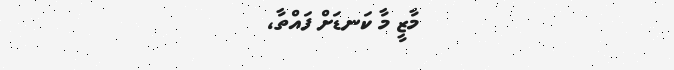މާޒީ މާ ކަނޑަށް ފައްތާ،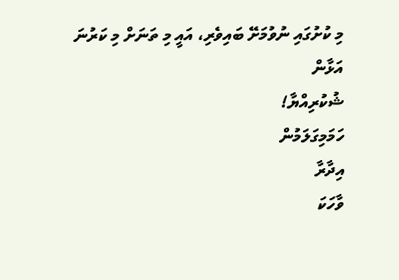މި ކުށުގައި ނުވުމަށޭ ބައިވެރި، އައީ މި ތަނަށް މި ކަރުނަ އަޅާން
ޝުކުރިއްޔާ!
ހަމަމިގަލަމުން
އިދާރާ
ވާހަކަ